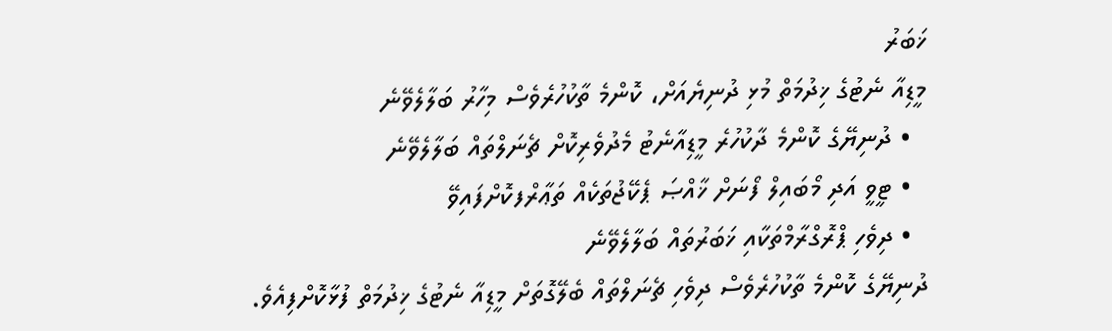ޚަބަރު
މީޑިއާ ނެޓުގެ ޚިދުމަތް މުޅި ދުނިޔެއަށް، ކޮންމެ ތާކުހުރެވެސް މިހާރު ބަލާލެވޭނެ
  • ދުނިޔޭގެ ކޮންމެ ދާކުހުރެ މީޑިއާނެޓު މެދުވެރިކޮށް ޗެނަލްތައް ބަލާލެވޭނެ
  • ޓީވީ އަދި މޯބައިލް ފޯނަށް ޚާއްޞަ ޕެކޭޖުތަކެއް ތަޢާރްފކޮށްފައިވޭ
  • ދިވެހި ޕްރޮގްރާމްތަކާއި ޚަބަރުތައް ބަލާލެވޭނެ
ދުނިޔޭގެ ކޮންމެ ތާކުހުރެވެސް ދިވެހި ޗެނަލްތައް ބެލޭގޮތަށް މީޑިއާ ނެޓުގެ ޚިދުމަތް ފުޅާކޮށްފިއެވެ.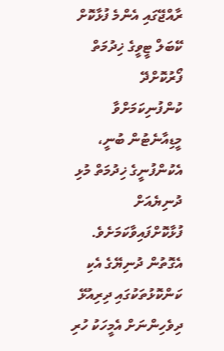ރާއްޖޭގައި އެންމެ ފުޅާކޮށް ކޭބަލް ޓީވީގެ ޚިދުމަތް ފޯރުކޮށްދޭ ކުންފުނިކަމަށްވާ މީޑިއާނެޓުން ބުނީ، އެކުންފުނީގެ ޚިދުމަތް މުޅި ދުނިޔެއަށް ފުޅާކޮށްފައިވާކަމަށެވެ. އެގޮތުން ދުނިޔޭގެ އެކި ކަންކޮޅުތަކުގައި ދިރިއުޅޭ ދިވެހިންނަށް އެމީހަކު ހުރި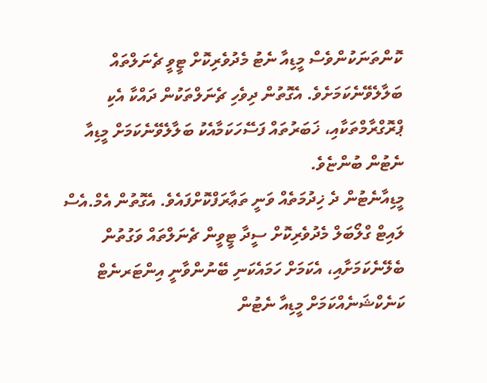ކޮންތަނަކުންވެސް މީޑިއާ ނެޓު މެދުވެރިކޮށް ޓީވީ ޗެނަލްތައް ބަލާލެވޭނެކަމަށެވެ. އެގޮތުން ދިވެހި ޗެނަލްތަކުން ދައްކާ އެކި ޕްރޮގްރާމްތަކާއި، ޚަބަރުތައް ފަސޭހަކަމާއެކު ބަލާލެވޭނެކަމަށް މީޑިއާ ނެޓުން ބުންޏެވެ.
މީޑިއާނެޓުން ދެ ޚިދުމަތެއް ވަނީ ތަޢާރަފްކޮށްފައެވެ. އެގޮތުން އެމް.އެސް ލައިޓް ގްލޯބަލް މެދުވެރިކޮށް ސީދާ ޓީވީން ޗެނަލްތައް ވަގުތުން ބެލޭނެކަމަށާއި، އެކަމަށް ހަމައެކަނި ބޭނުންވާނީ އިންޓަރނެޓް ކަނެކްޝަނެއްކަމަށް މީޑިއާ ނެޓުން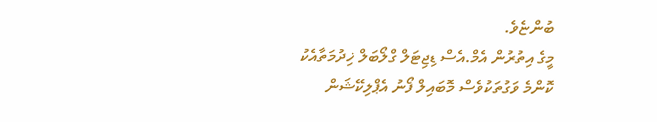ބުންޏެވެ.
މީގެ އިތުރުން އެމް.އެސް ޑިޖިޓަލް ގްލޯބަލް ޚިދުމަތާއެކު ކޮންމެ ވަގުތަކުވެސް މޮބައިލް ފޯނު އެޕްލިކޭޝަން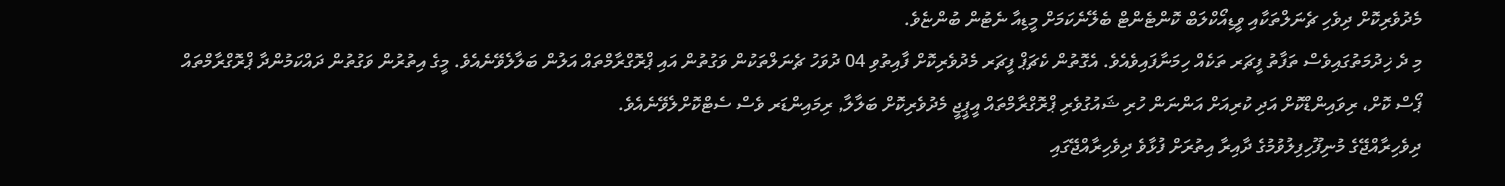މެދުވެރިކޮށް ދިވެހި ޗެނަލްތަކާއި ވީޑިއޯކްލަބް ކޮންޓެންޓް ބެލޭނެކަމަށް މީޑިއާ ނެޓުން ބުންޏެވެ.
މި ދެ ޚިދުމަތުގައިވެސް ތަފާތު ފީޗަރ ތަކެއް ހިމަނާފައިވެއެވެ. އެގޮތުން ކެޗަޕް ފީޗަރ މެދުވެރިކޮށް ފާއިތުވި 04 ދުވަހު ޗެނަލްތަކުން ވަގުތުން އައި ޕްރޮގްރާމްތައް އަލުން ބަލާލެވޭނެއެވެ. މީގެ އިތުރުން ވަގުތުން ދައްކަމުންދާ ޕްރޮގްރާމްތައް ޕޯސް ކޮށް، ރިވައިންޑްކޮށް އަދި ކުރިއަށް އަންނަން ހުރި ޝައުގުވެރި ޕްރޮގްރާމްތައް އީޕީޖީ މެދުވެރިކޮށް ބަލާލާ, ރިމައިންޑަރ ވެސް ސެޓްކޮށްލެވޭނެއެވެ.
ދިވެހިރާއްޖޭގެ މުނިފޫހިފިލުވުމުގެ ދާއިރާ އިތުރަށް ފުޅާވެ ދިވެހިރާއްޖޭގައި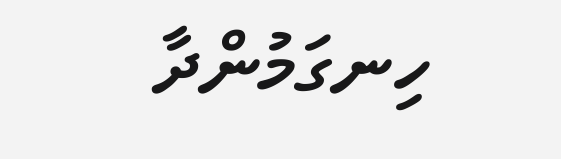ހިނގަމުންދާ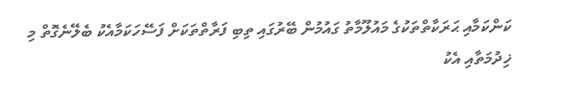ކަންކަމާއި ޙަރަކާތްތަކުގެ މައުލޫމާތު ގައުމުން ބޭރުގައި ތިބި ފަރާތްތަކަށް ފަސޭހަކަމާއެކު ބެލޭނެގޮތް މި ޚިދުމަތާއި އެކު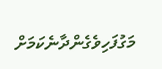މަގުފަހިވެގެންދާނެކަމަށް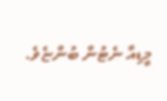މީޑިއާ ނެޓުން ބުންޏެވެ.